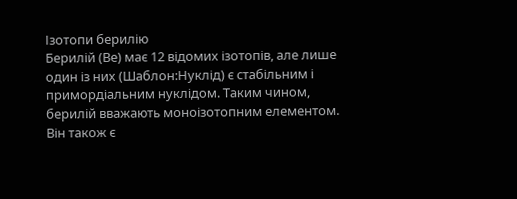Ізотопи берилію
Берилій (Be) має 12 відомих ізотопів, але лише один із них (Шаблон:Нуклід) є стабільним і примордіальним нуклідом. Таким чином, берилій вважають моноізотопним елементом. Він також є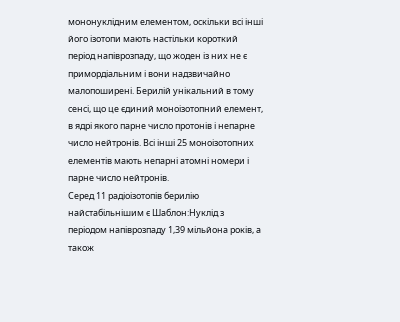мононуклідним елементом, оскільки всі інші його ізотопи мають настільки короткий період напіврозпаду, що жоден із них не є примордіальним і вони надзвичайно малопоширені. Берилій унікальний в тому сенсі, що це єдиний моноізотопний елемент, в ядрі якого парне число протонів і непарне число нейтронів. Всі інші 25 моноізотопних елементів мають непарні атомні номери і парне число нейтронів.
Серед 11 радіоізотопів берилію найстабільнішим є Шаблон:Нуклід з періодом напіврозпаду 1,39 мільйона років, а також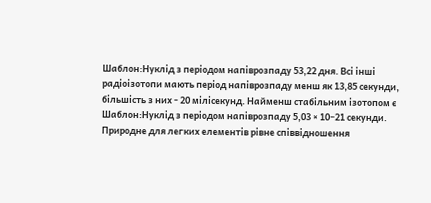Шаблон:Нуклід з періодом напіврозпаду 53,22 дня. Всі інші радіоізотопи мають період напіврозпаду менш як 13,85 секунди, більшість з них - 20 мілісекунд. Найменш стабільним ізотопом є Шаблон:Нуклід з періодом напіврозпаду 5,03 × 10−21 секунди.
Природне для легких елементів рівне співвідношення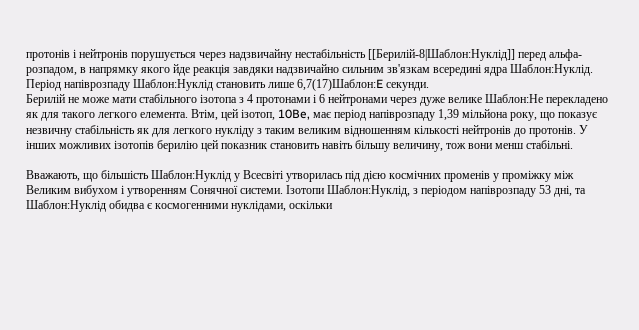протонів і нейтронів порушується через надзвичайну нестабільність [[Берилій-8|Шаблон:Нуклід]] перед альфа-розпадом, в напрямку якого йде реакція завдяки надзвичайно сильним зв'язкам всередині ядра Шаблон:Нуклід. Період напіврозпаду Шаблон:Нуклід становить лише 6,7(17)Шаблон:E секунди.
Берилій не може мати стабільного ізотопа з 4 протонами і 6 нейтронами через дуже велике Шаблон:Не перекладено як для такого легкого елемента. Втім, цей ізотоп, 10Be, має період напіврозпаду 1,39 мільйона року, що показує незвичну стабільність як для легкого нукліду з таким великим відношенням кількості нейтронів до протонів. У інших можливих ізотопів берилію цей показник становить навіть більшу величину, тож вони менш стабільні.

Вважають, що більшість Шаблон:Нуклід у Всесвіті утворилась під дією космічних променів у проміжку між Великим вибухом і утворенням Сонячної системи. Ізотопи Шаблон:Нуклід, з періодом напіврозпаду 53 дні, та Шаблон:Нуклід обидва є космогенними нуклідами, оскільки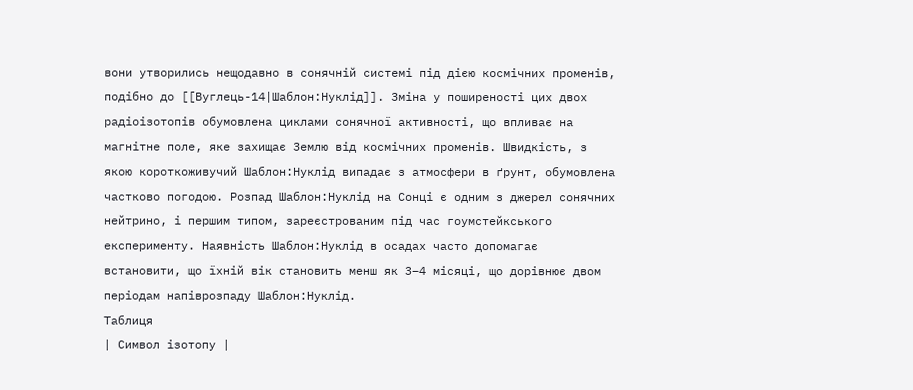вони утворились нещодавно в сонячній системі під дією космічних променів, подібно до [[Вуглець-14|Шаблон:Нуклід]]. Зміна у поширеності цих двох радіоізотопів обумовлена циклами сонячної активності, що впливає на магнітне поле, яке захищає Землю від космічних променів. Швидкість, з якою короткоживучий Шаблон:Нуклід випадає з атмосфери в ґрунт, обумовлена частково погодою. Розпад Шаблон:Нуклід на Сонці є одним з джерел сонячних нейтрино, і першим типом, зареєстрованим під час гоумстейкського експерименту. Наявність Шаблон:Нуклід в осадах часто допомагає встановити, що їхній вік становить менш як 3–4 місяці, що дорівнює двом періодам напіврозпаду Шаблон:Нуклід.
Таблиця
| Символ ізотопу |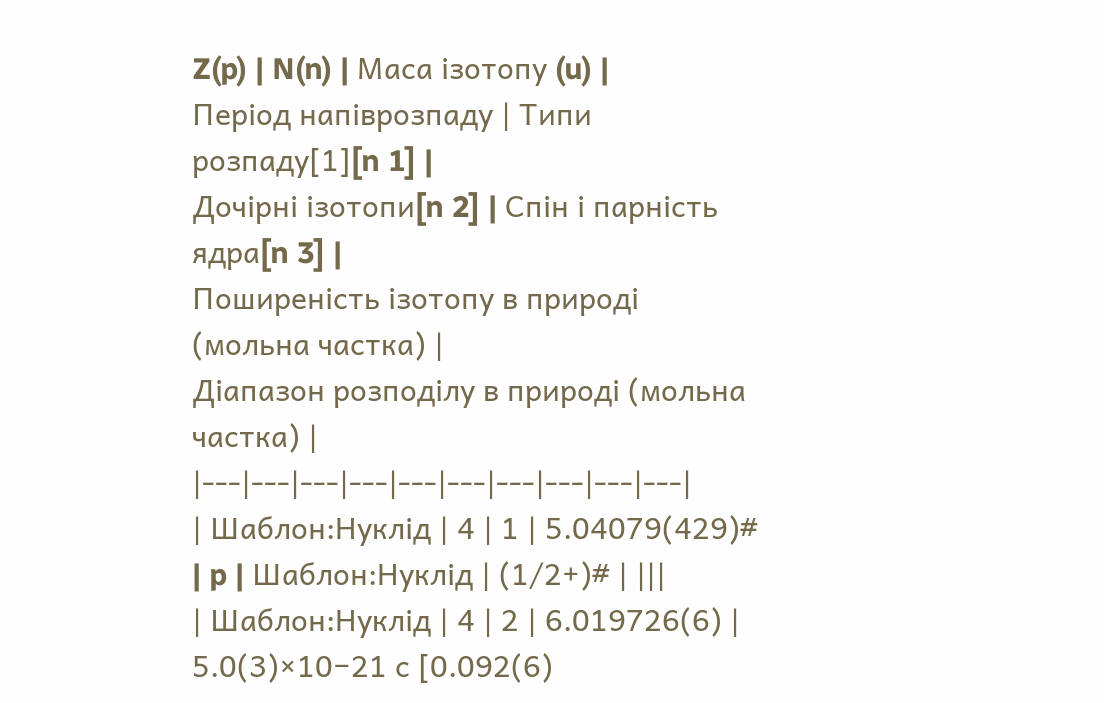Z(p) | N(n) | Маса ізотопу (u) |
Період напіврозпаду | Типи розпаду[1][n 1] |
Дочірні ізотопи[n 2] | Спін і парність ядра[n 3] |
Поширеність ізотопу в природі (мольна частка) |
Діапазон розподілу в природі (мольна частка) |
|---|---|---|---|---|---|---|---|---|---|
| Шаблон:Нуклід | 4 | 1 | 5.04079(429)# | p | Шаблон:Нуклід | (1/2+)# | |||
| Шаблон:Нуклід | 4 | 2 | 6.019726(6) | 5.0(3)×10−21 с [0.092(6)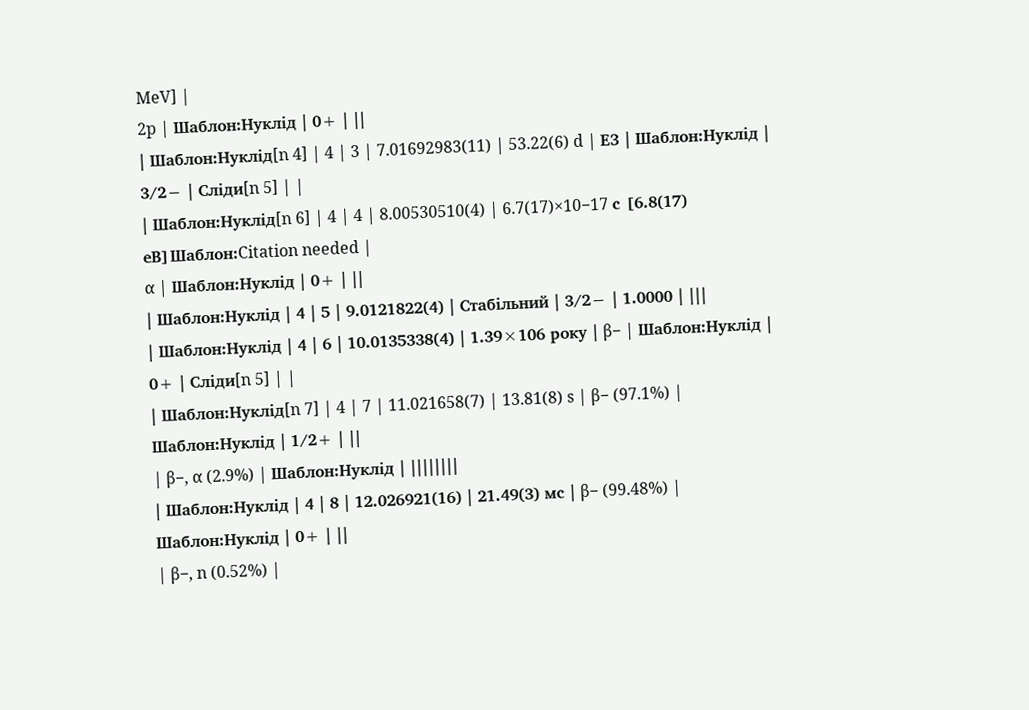MeV] |
2p | Шаблон:Нуклід | 0+ | ||
| Шаблон:Нуклід[n 4] | 4 | 3 | 7.01692983(11) | 53.22(6) d | ЕЗ | Шаблон:Нуклід | 3/2− | Сліди[n 5] | |
| Шаблон:Нуклід[n 6] | 4 | 4 | 8.00530510(4) | 6.7(17)×10−17 с [6.8(17) еВ]Шаблон:Citation needed |
α | Шаблон:Нуклід | 0+ | ||
| Шаблон:Нуклід | 4 | 5 | 9.0121822(4) | Стабільний | 3/2− | 1.0000 | |||
| Шаблон:Нуклід | 4 | 6 | 10.0135338(4) | 1.39×106 року | β− | Шаблон:Нуклід | 0+ | Сліди[n 5] | |
| Шаблон:Нуклід[n 7] | 4 | 7 | 11.021658(7) | 13.81(8) s | β− (97.1%) | Шаблон:Нуклід | 1/2+ | ||
| β−, α (2.9%) | Шаблон:Нуклід | ||||||||
| Шаблон:Нуклід | 4 | 8 | 12.026921(16) | 21.49(3) мс | β− (99.48%) | Шаблон:Нуклід | 0+ | ||
| β−, n (0.52%) |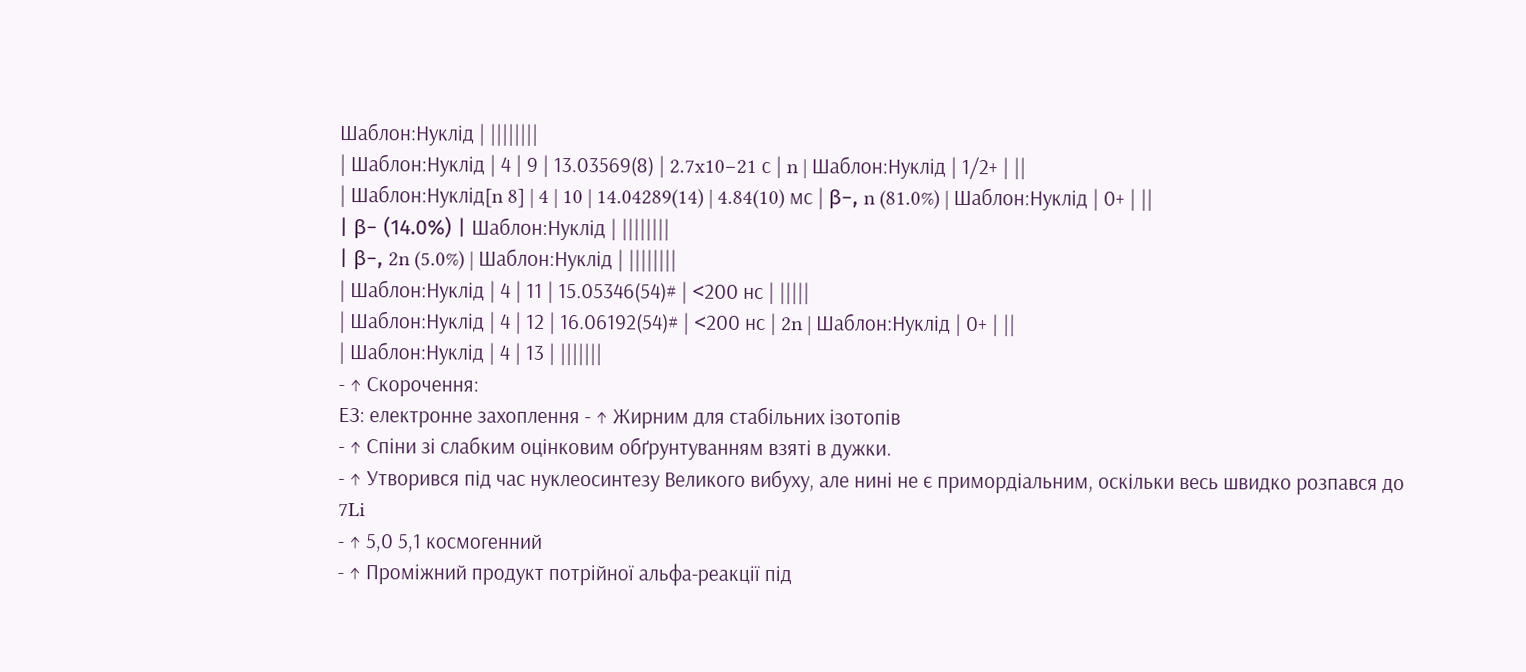Шаблон:Нуклід | ||||||||
| Шаблон:Нуклід | 4 | 9 | 13.03569(8) | 2.7x10−21 с | n | Шаблон:Нуклід | 1/2+ | ||
| Шаблон:Нуклід[n 8] | 4 | 10 | 14.04289(14) | 4.84(10) мс | β−, n (81.0%) | Шаблон:Нуклід | 0+ | ||
| β− (14.0%) | Шаблон:Нуклід | ||||||||
| β−, 2n (5.0%) | Шаблон:Нуклід | ||||||||
| Шаблон:Нуклід | 4 | 11 | 15.05346(54)# | <200 нс | |||||
| Шаблон:Нуклід | 4 | 12 | 16.06192(54)# | <200 нс | 2n | Шаблон:Нуклід | 0+ | ||
| Шаблон:Нуклід | 4 | 13 | |||||||
- ↑ Скорочення:
ЕЗ: електронне захоплення - ↑ Жирним для стабільних ізотопів
- ↑ Спіни зі слабким оцінковим обґрунтуванням взяті в дужки.
- ↑ Утворився під час нуклеосинтезу Великого вибуху, але нині не є примордіальним, оскільки весь швидко розпався до 7Li
- ↑ 5,0 5,1 космогенний
- ↑ Проміжний продукт потрійної альфа-реакції під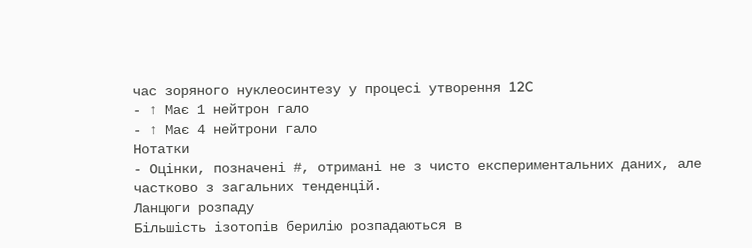час зоряного нуклеосинтезу у процесі утворення 12C
- ↑ Має 1 нейтрон гало
- ↑ Має 4 нейтрони гало
Нотатки
- Оцінки, позначені #, отримані не з чисто експериментальних даних, але частково з загальних тенденцій.
Ланцюги розпаду
Більшість ізотопів берилію розпадаються в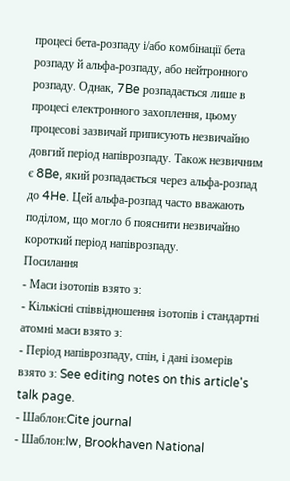процесі бета-розпаду і/або комбінації бета розпаду й альфа-розпаду, або нейтронного розпаду. Однак, 7Be розпадається лише в процесі електронного захоплення, цьому процесові зазвичай приписують незвичайно довгий період напіврозпаду. Також незвичним є 8Be, який розпадається через альфа-розпад до 4He. Цей альфа-розпад часто вважають поділом, що могло б пояснити незвичайно короткий період напіврозпаду.
Посилання
- Маси ізотопів взято з:
- Кількісні співвідношення ізотопів і стандартні атомні маси взято з:
- Період напіврозпаду, спін, і дані ізомерів взято з: See editing notes on this article's talk page.
- Шаблон:Cite journal
- Шаблон:Iw, Brookhaven National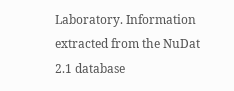Laboratory. Information extracted from the NuDat 2.1 database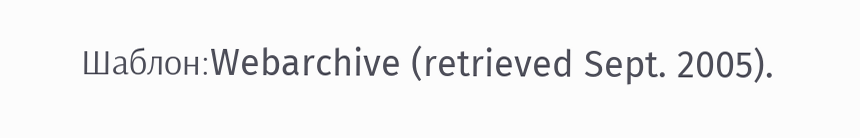Шаблон:Webarchive (retrieved Sept. 2005).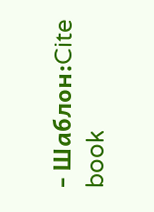- Шаблон:Cite book